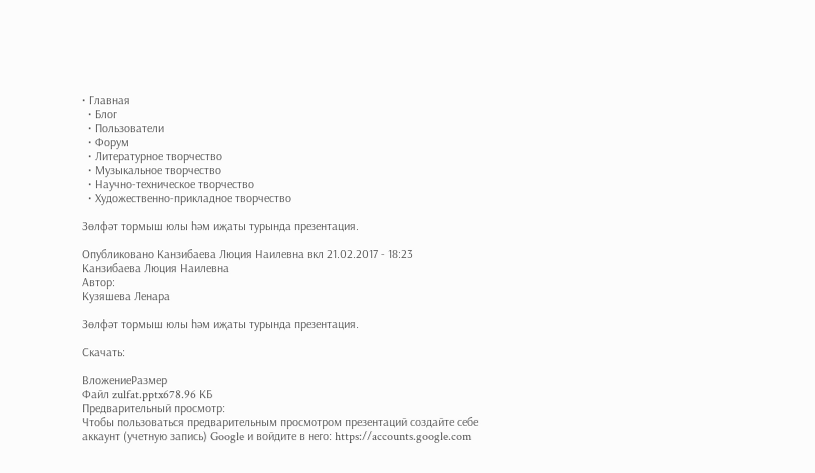• Главная
  • Блог
  • Пользователи
  • Форум
  • Литературное творчество
  • Музыкальное творчество
  • Научно-техническое творчество
  • Художественно-прикладное творчество

Зөлфәт тормыш юлы һәм иҗаты турында презентация.

Опубликовано Канзибаева Люция Наилевна вкл 21.02.2017 - 18:23
Канзибаева Люция Наилевна
Автор:
Кузяшева Ленара

Зөлфәт тормыш юлы һәм иҗаты турында презентация.

Скачать:

ВложениеРазмер
Файл zulfat.pptx678.96 КБ
Предварительный просмотр:
Чтобы пользоваться предварительным просмотром презентаций создайте себе аккаунт (учетную запись) Google и войдите в него: https://accounts.google.com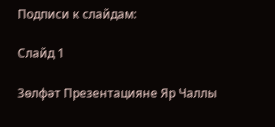Подписи к слайдам:

Слайд 1

Зөлфәт Презентацияне Яр Чаллы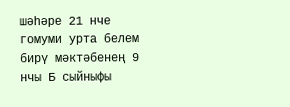шәһәре 21 нче гомуми урта белем бирү мәктәбенең 9 нчы Б сыйныфы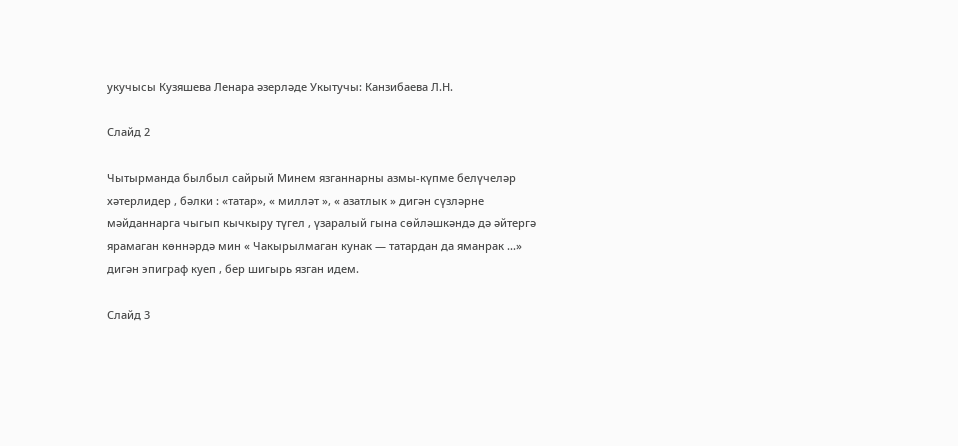укучысы Кузяшева Ленара әзерләде Укытучы: Канзибаева Л.Н.

Слайд 2

Чытырманда былбыл сайрый Минем язганнарны азмы-күпме белүчеләр хәтерлидер , бәлки : «татар», « милләт », « азатлык » дигән сүзләрне мәйданнарга чыгып кычкыру түгел , үзаралый гына сөйләшкәндә дә әйтергә ярамаган көннәрдә мин « Чакырылмаган кунак — татардан да яманрак ...» дигән эпиграф куеп , бер шигырь язган идем.

Слайд 3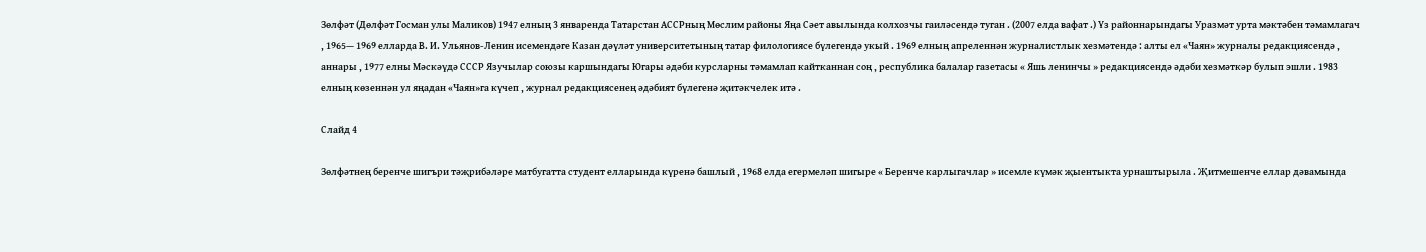Зөлфәт (Дөлфәт Госман улы Маликов) 1947 елның 3 январенда Татарстан АССРның Мөслим районы Яңа Сәет авылында колхозчы гаиләсендә туган . (2007 елда вафат .) Үз районнарындагы Уразмәт урта мәктәбен тәмамлагач , 1965— 1969 елларда В. И. Ульянов-Ленин исемендәге Казан дәүләт университетының татар филологиясе бүлегендә укый . 1969 елның апреленнән журналистлык хезмәтендә : алты ел «Чаян» журналы редакциясендә , аннары , 1977 елны Мәскәүдә СССР Язучылар союзы каршындагы Югары әдәби курсларны тәмамлап кайтканнан соң , республика балалар газетасы « Яшь ленинчы » редакциясендә әдәби хезмәткәр булып эшли . 1983 елның көзеннән ул яңадан «Чаян»га күчеп , журнал редакциясенең әдәбият бүлегенә җитәкчелек итә .

Слайд 4

Зөлфәтнең беренче шигъри тәҗрибәләре матбугатта студент елларында күренә башлый , 1968 елда егермеләп шигыре « Беренче карлыгачлар » исемле күмәк җыентыкта урнаштырыла . Җитмешенче еллар дәвамында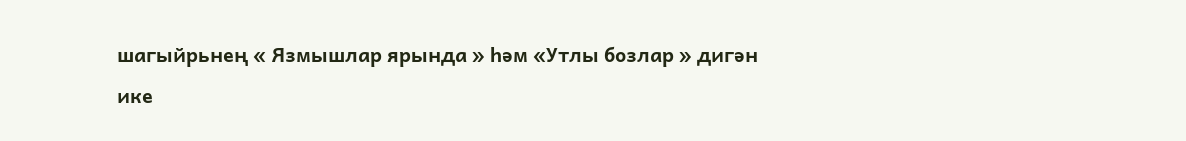шагыйрьнең « Язмышлар ярында » һәм «Утлы бозлар » дигән ике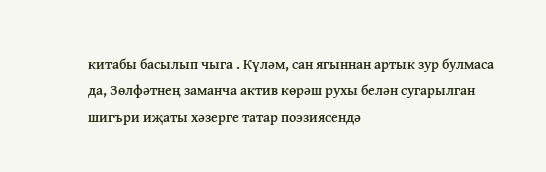китабы басылып чыга . Күләм, сан ягыннан артык зур булмаса да, Зөлфәтнең заманча актив көрәш рухы белән сугарылган шигъри иҗаты хәзерге татар поэзиясендә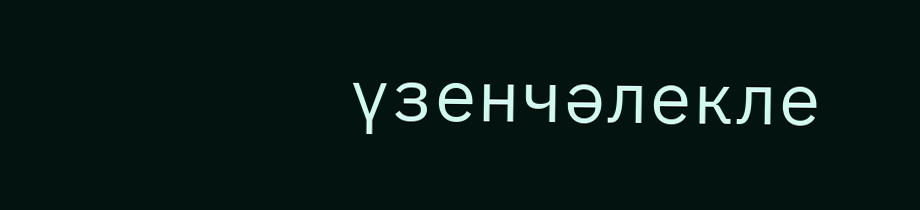үзенчәлекле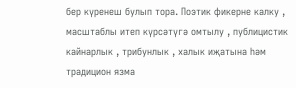бер күренеш булып тора. Поэтик фикерне калку , масштаблы итеп күрсәтүгә омтылу , публицистик кайнарлык , трибунлык , халык иҗатына һәм традицион язма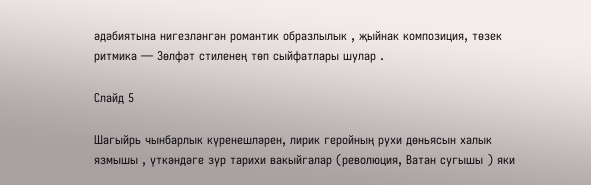әдәбиятына нигезләнгән романтик образлылык , җыйнак композиция, төзек ритмика — Зөлфәт стиленең төп сыйфатлары шулар .

Слайд 5

Шагыйрь чынбарлык күренешләрен, лирик геройның рухи дөньясын халык язмышы , үткәндәге зур тарихи вакыйгалар (революция, Ватан сугышы ) яки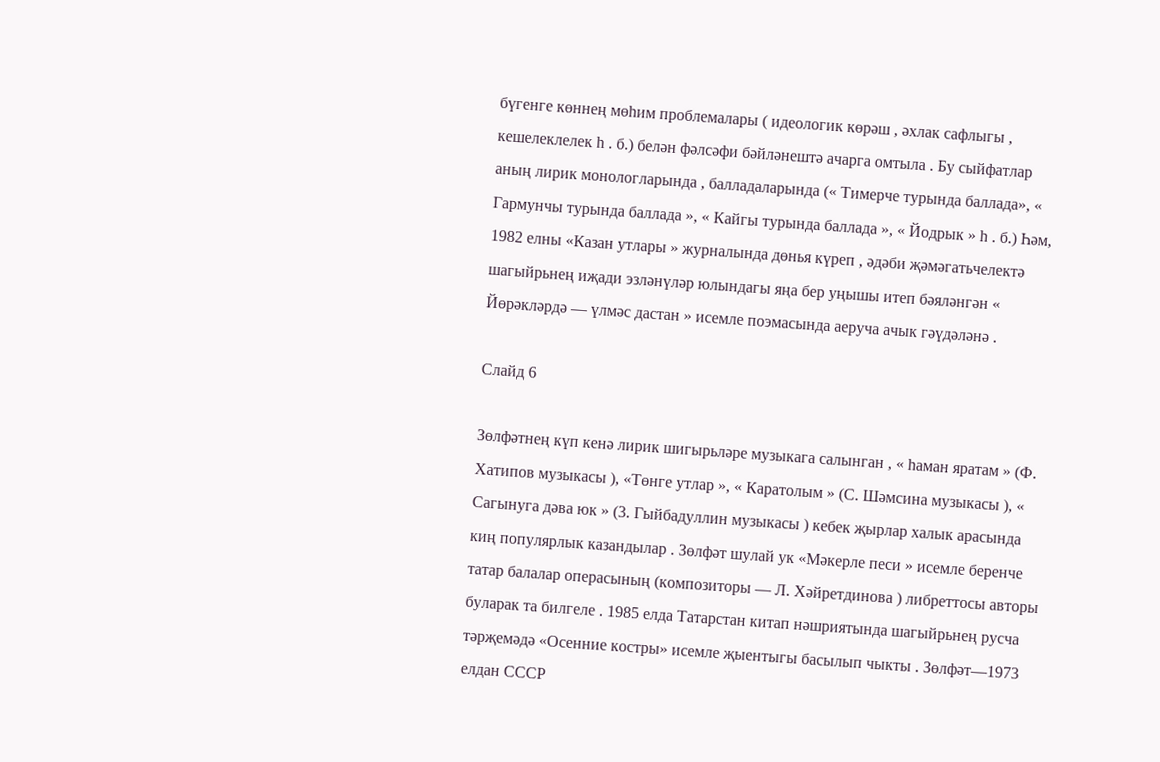бүгенге көннең мөһим проблемалары ( идеологик көрәш , әхлак сафлыгы , кешелеклелек һ . б.) белән фәлсәфи бәйләнештә ачарга омтыла . Бу сыйфатлар аның лирик монологларында , балладаларында (« Тимерче турында баллада», « Гармунчы турында баллада », « Кайгы турында баллада », « Йодрык » һ . б.) Һәм, 1982 елны «Казан утлары » журналында дөнья күреп , әдәби җәмәгатьчелектә шагыйрьнең иҗади эзләнүләр юлындагы яңа бер уңышы итеп бәяләнгән « Йөрәкләрдә — үлмәс дастан » исемле поэмасында аеруча ачык гәүдәләнә .

Слайд 6

Зөлфәтнең күп кенә лирик шигырьләре музыкага салынган , « һаман яратам » (Ф. Хатипов музыкасы ), «Төнге утлар », « Каратолым » (С. Шәмсина музыкасы ), « Сагынуга дәва юк » (3. Гыйбадуллин музыкасы ) кебек җырлар халык арасында киң популярлык казандылар . Зөлфәт шулай ук «Мәкерле песи » исемле беренче татар балалар операсының (композиторы — Л. Хәйретдинова ) либреттосы авторы буларак та билгеле . 1985 елда Татарстан китап нәшриятында шагыйрьнең русча тәрҗемәдә «Осенние костры» исемле җыентыгы басылып чыкты . Зөлфәт—1973 елдан СССР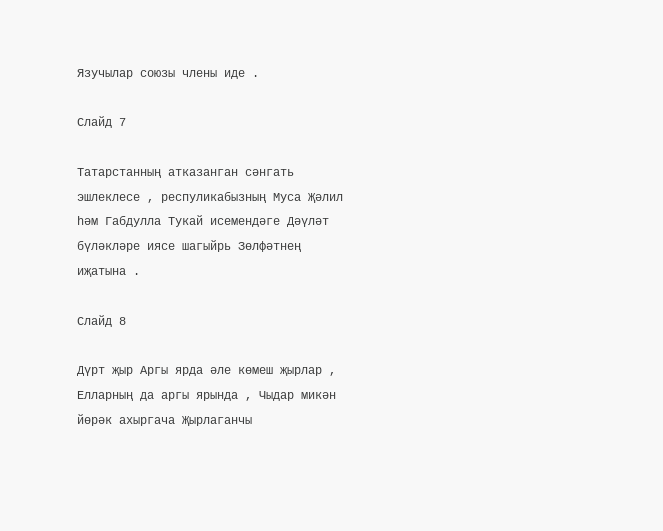Язучылар союзы члены иде .

Слайд 7

Татарстанның атказанган сәнгать эшлеклесе , респуликабызның Муса Җәлил һәм Габдулла Тукай исемендәге Дәүләт бүләкләре иясе шагыйрь Зөлфәтнең иҗатына .

Слайд 8

Дүрт җыр Аргы ярда әле көмеш җырлар , Елларның да аргы ярында , Чыдар микән йөрәк ахыргача Җырлаганчы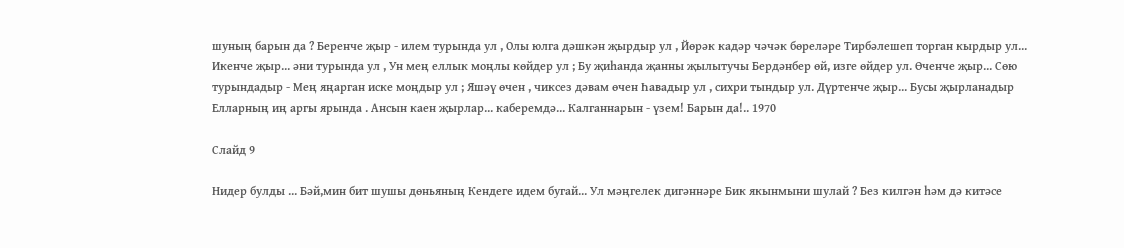шуның барын да ? Беренче җыр - илем турында ул , Олы юлга дәшкән җырдыр ул , Йөрәк кадәр чәчәк бөреләре Тирбәлешеп торган кырдыр ул... Икенче җыр... әни турында ул , Ун мең еллык моңлы көйдер ул ; Бу җиһанда җанны җылытучы Бердәнбер өй, изге өйдер ул. Өченче җыр... Сөю турындадыр - Мең яңарган иске моңдыр ул ; Яшәү өчен , чиксез дәвам өчен Һавадыр ул , сихри тындыр ул. Дүртенче җыр... Бусы җырланадыр Елларның иң аргы ярында . Ансын каен җырлар... каберемдә... Калганнарын - үзем! Барын да!.. 1970

Слайд 9

Нидер булды ... Бәй,мин бит шушы дөньяның Кендеге идем бугай... Ул мәңгелек дигәннәре Бик якынмыни шулай ? Без килгән һәм дә китәсе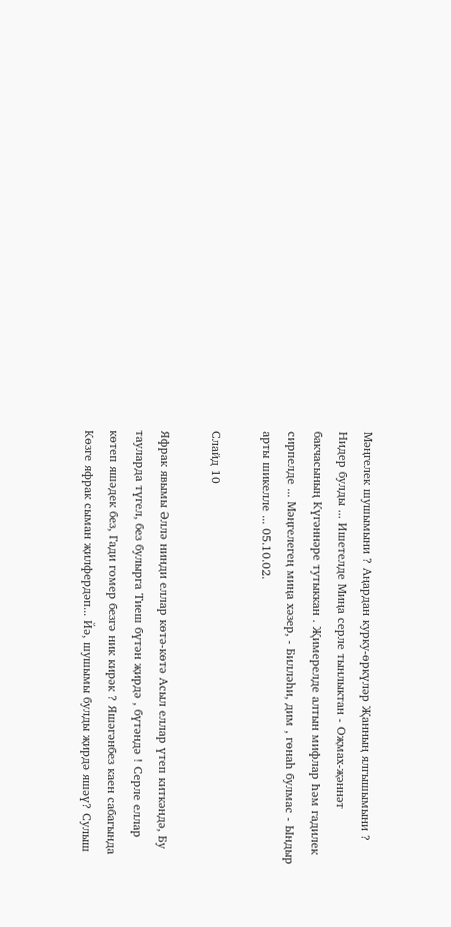Мәңгелек шушымыни ? Аңардан курку-өркүләр Җанның ялгышымыни ? Нидер булды ... Ишетелде Миңа серле тынлыктан - Оҗмах-җәннәт бакчасының Күгәннәре тутыккан . Җимерелде алтын мифлар Һәм гадилек сирпелде ... Мәңгелегең миңа хәзер, - Билләһи, дим , гөнаһ булмас - Ындыр арты шикелле ... 05.10.02.

Слайд 10

Яфрак явымы Әллә нинди еллар көтә-көтә Асыл еллар үтеп киткәндә, Бу тауларда түгел, без булырга Тиеш бүтән җирдә , бүтәндә ! Серле еллар көтеп яшәдек без, Гади гомер безгә ник кирәк ? Яшәгәнбез каен сабагында Көзге яфрак сыман җилфердәп... Йә, шушымы булды җирдә яшәү? Сулыш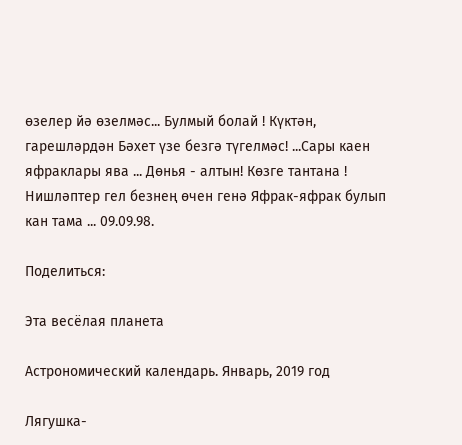өзелер йә өзелмәс... Булмый болай ! Күктән, гарешләрдән Бәхет үзе безгә түгелмәс! ...Сары каен яфраклары ява ... Дөнья - алтын! Көзге тантана ! Нишләптер гел безнең өчен генә Яфрак-яфрак булып кан тама ... 09.09.98.

Поделиться:

Эта весёлая планета

Астрономический календарь. Январь, 2019 год

Лягушка-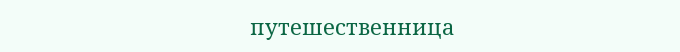путешественница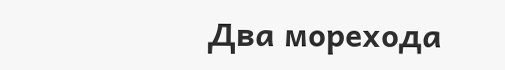Два морехода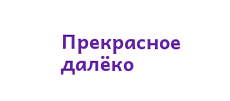Прекрасное далёко